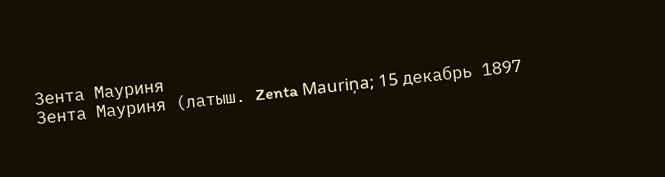Зента Мауриня
Зента Мауриня (латыш. Zenta Mauriņa; 15 декабрь 1897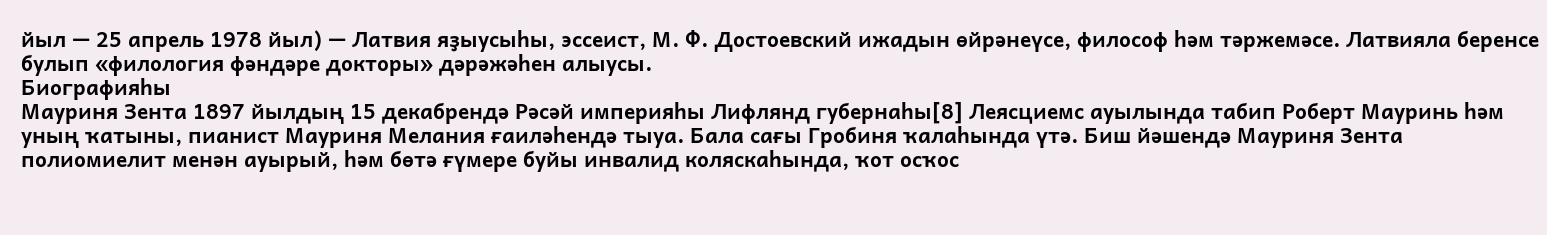йыл — 25 апрель 1978 йыл) — Латвия яҙыусыһы, эссеист, М. Ф. Достоевский ижадын өйрәнеүсе, философ һәм тәржемәсе. Латвияла беренсе булып «филология фәндәре докторы» дәрәжәһен алыусы.
Биографияһы
Мауриня Зента 1897 йылдың 15 декабрендә Рәсәй империяһы Лифлянд губернаһы[8] Леясциемс ауылында табип Роберт Мауринь һәм уның ҡатыны, пианист Мауриня Мелания ғаиләһендә тыуа. Бала сағы Гробиня ҡалаһында үтә. Биш йәшендә Мауриня Зента полиомиелит менән ауырый, һәм бөтә ғүмере буйы инвалид коляскаһында, ҡот осҡос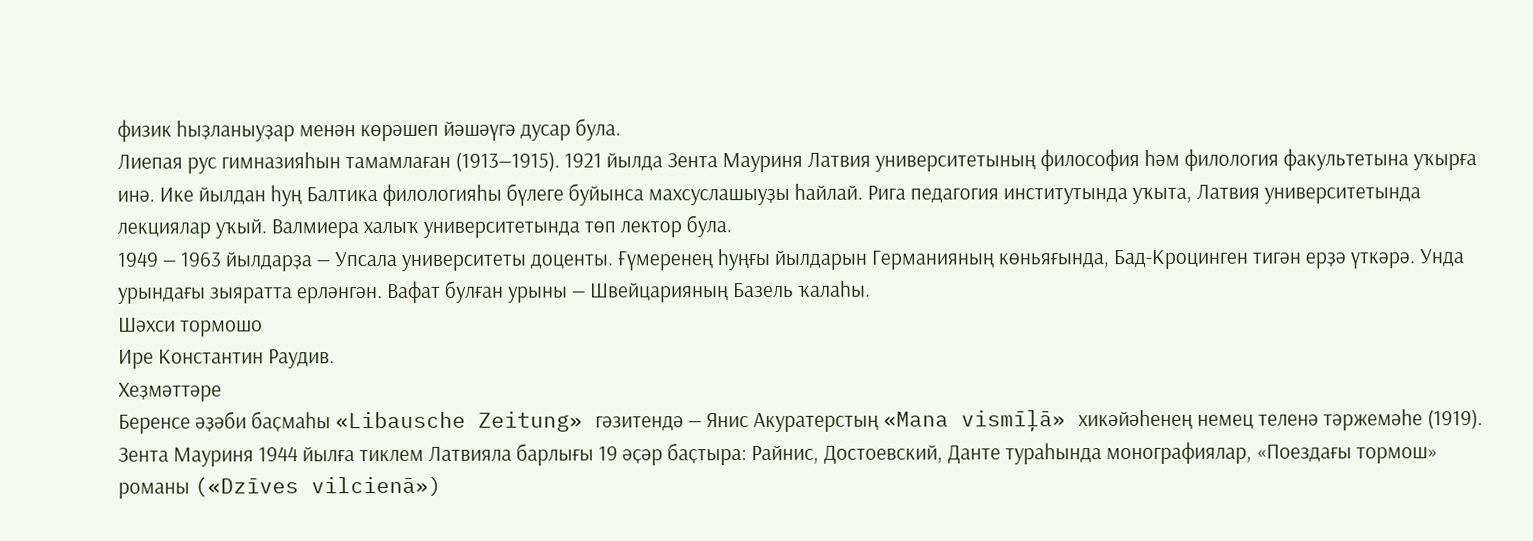физик һыҙланыуҙар менән көрәшеп йәшәүгә дусар була.
Лиепая рус гимназияһын тамамлаған (1913—1915). 1921 йылда Зента Мауриня Латвия университетының философия һәм филология факультетына уҡырға инә. Ике йылдан һуң Балтика филологияһы бүлеге буйынса махсуслашыуҙы һайлай. Рига педагогия институтында уҡыта, Латвия университетында лекциялар уҡый. Валмиера халыҡ университетында төп лектор була.
1949 — 1963 йылдарҙа — Упсала университеты доценты. Ғүмеренең һуңғы йылдарын Германияның көньяғында, Бад-Кроцинген тигән ерҙә үткәрә. Унда урындағы зыяратта ерләнгән. Вафат булған урыны — Швейцарияның Базель ҡалаһы.
Шәхси тормошо
Ире Константин Раудив.
Хеҙмәттәре
Беренсе әҙәби баҫмаһы «Libausche Zeitung» гәзитендә — Янис Акуратерстың «Mana vismīļā» хикәйәһенең немец теленә тәржемәһе (1919). Зента Мауриня 1944 йылға тиклем Латвияла барлығы 19 әҫәр баҫтыра: Райнис, Достоевский, Данте тураһында монографиялар, «Поездағы тормош» романы («Dzīves vilcienā»)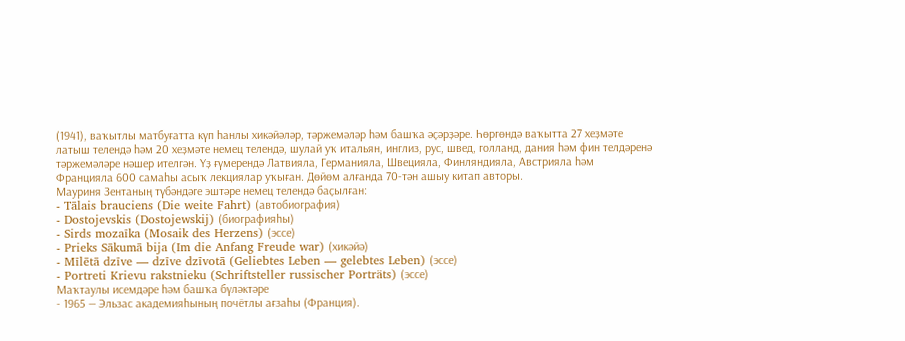(1941), ваҡытлы матбуғатта күп һанлы хикәйәләр, тәржемәләр һәм башҡа әҫәрҙәре. Һөргөндә ваҡытта 27 хеҙмәте латыш телендә һәм 20 хеҙмәте немец телендә, шулай уҡ итальян, инглиз, рус, швед, голланд, дания һәм фин телдәренә тәржемәләре нәшер ителгән. Үҙ ғүмерендә Латвияла, Германияла, Швецияла, Финляндияла, Австрияла һәм Францияла 600 самаһы асыҡ лекциялар уҡыған. Дөйөм алғанда 70-тән ашыу китап авторы.
Мауриня Зентаның түбәндәге эштәре немец телендә баҫылған:
- Tālais brauciens (Die weite Fahrt) (автобиография)
- Dostojevskis (Dostojewskij) (биографияһы)
- Sirds mozaīka (Mosaik des Herzens) (эссе)
- Prieks Sākumā bija (Im die Anfang Freude war) (хикәйә)
- Mīlētā dzīve — dzīve dzīvotā (Geliebtes Leben — gelebtes Leben) (эссе)
- Portreti Krievu rakstnieku (Schriftsteller russischer Porträts) (эссе)
Маҡтаулы исемдәре һәм башҡа бүләктәре
- 1965 — Эльзас академияһының почётлы ағзаһы (Франция).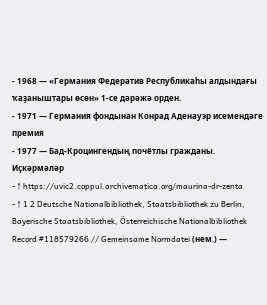- 1968 — «Германия Федератив Республикаһы алдындағы ҡаҙаныштары өсөн» 1-се дәрәжә орден.
- 1971 — Германия фондынан Конрад Аденауэр исемендәге премия
- 1977 — Бад-Кроцингендың почётлы гражданы.
Иҫкәрмәләр
- ↑ https://uvic2.coppul.archivematica.org/maurina-dr-zenta
- ↑ 1 2 Deutsche Nationalbibliothek, Staatsbibliothek zu Berlin, Bayerische Staatsbibliothek, Österreichische Nationalbibliothek Record #118579266 // Gemeinsame Normdatei (нем.) —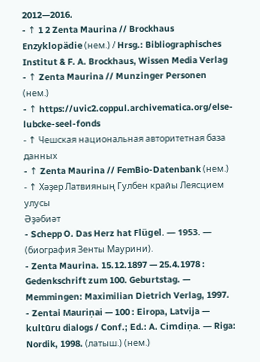2012—2016.
- ↑ 1 2 Zenta Maurina // Brockhaus Enzyklopädie (нем.) / Hrsg.: Bibliographisches Institut & F. A. Brockhaus, Wissen Media Verlag
- ↑ Zenta Maurina // Munzinger Personen (нем.)
- ↑ https://uvic2.coppul.archivematica.org/else-lubcke-seel-fonds
- ↑ Чешская национальная авторитетная база данных
- ↑ Zenta Maurina // FemBio-Datenbank (нем.)
- ↑ Хәҙер Латвияның Гулбен крайы Леясцием улусы
Әҙәбиәт
- Schepp O. Das Herz hat Flügel. — 1953. — (биография Зенты Маурини).
- Zenta Maurina. 15.12.1897 — 25.4.1978 : Gedenkschrift zum 100. Geburtstag. — Memmingen: Maximilian Dietrich Verlag, 1997.
- Zentai Mauriņai — 100 : Eiropa, Latvija — kultūru dialogs / Conf.; Ed.: A. Cimdiņa. — Riga: Nordik, 1998. (латыш.) (нем.)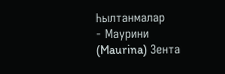Һылтанмалар
- Маурини (Maurina) Зента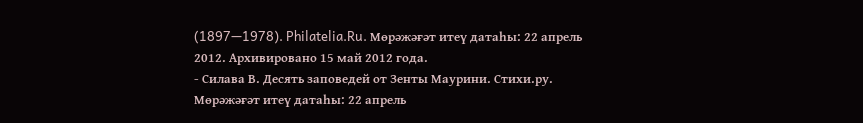(1897—1978). Philatelia.Ru. Мөрәжәғәт итеү датаһы: 22 апрель 2012. Архивировано 15 май 2012 года.
- Силава В. Десять заповедей от Зенты Маурини. Стихи.ру. Мөрәжәғәт итеү датаһы: 22 апрель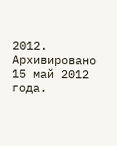2012. Архивировано 15 май 2012 года.